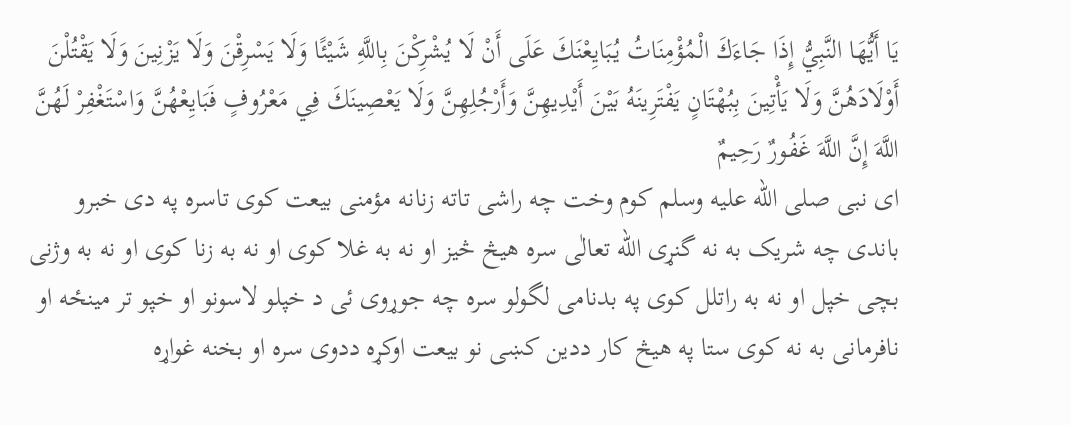يَا أَيُّهَا النَّبِيُّ إِذَا جَاءَكَ الْمُؤْمِنَاتُ يُبَايِعْنَكَ عَلَى أَنْ لَا يُشْرِكْنَ بِاللَّهِ شَيْئًا وَلَا يَسْرِقْنَ وَلَا يَزْنِينَ وَلَا يَقْتُلْنَ أَوْلَادَهُنَّ وَلَا يَأْتِينَ بِبُهْتَانٍ يَفْتَرِينَهُ بَيْنَ أَيْدِيهِنَّ وَأَرْجُلِهِنَّ وَلَا يَعْصِينَكَ فِي مَعْرُوفٍ فَبَايِعْهُنَّ وَاسْتَغْفِرْ لَهُنَّ اللَّهَ إِنَّ اللَّهَ غَفُورٌ رَحِيمٌ
ای نبی صلى الله عليه وسلم کوم وخت چه راشی تاته زنانه مؤمنی بیعت کوی تاسره په دی خبرو باندی چه شریک به نه گنړی اللّه تعالٰی سره هیڅ څیز او نه به غلا کوی او نه به زنا کوی او نه به وژنی بچی خپل او نه به راتلل کوی په بدنامی لگولو سره چه جوړوی ئی د خپلو لاسونو او خپو تر مینځه او نافرمانی به نه کوی ستا په هیڅ کار ددین کښی نو بیعت اوکړه ددوی سره او بخنه غواړه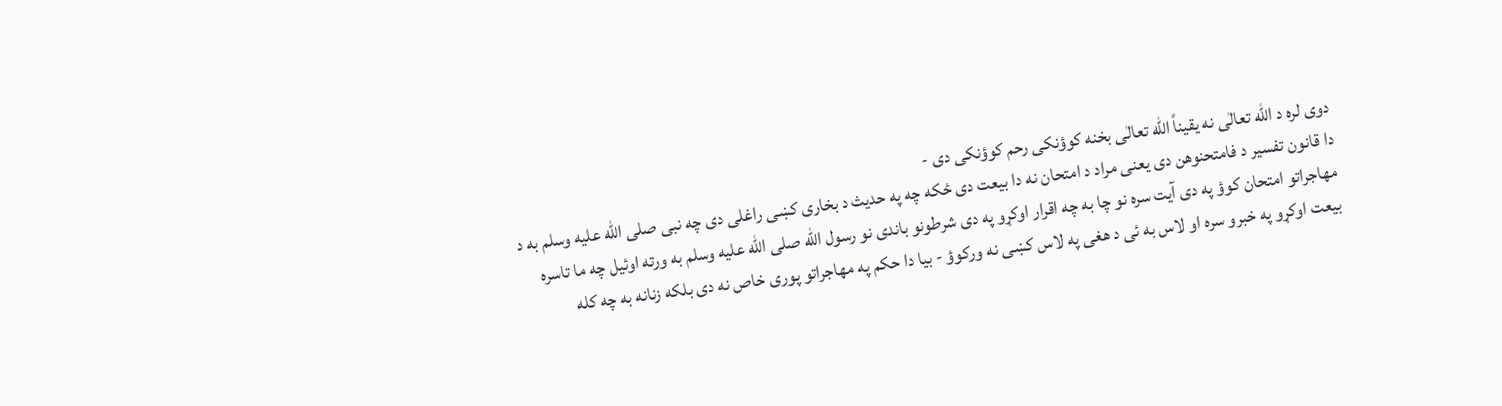دوی لره د اللّه تعالٰی نه یقیناً اللّه تعالٰی بخنه کوؤنکی رحم کوؤنکی دی -
دا قانون تفسیر د فامتحنوهن دی یعنی مراد د امتحان نه دا بیعت دی ځکه چه په حدیث د بخاری کښی راغلی دی چه نبی صلى الله عليه وسلم به د مهاجراتو امتحان کوؤ په دی آیت سره نو چا به چه اقرار اوکړو په دی شرطونو باندی نو رسول اللّٰه صلى الله عليه وسلم به ورته اوئیل چه ما تاسره بیعت اوکړو په خبرو سره او لاس به ئی د هغی په لاس کښی نه ورکوؤ - بیا دا حکم په مهاجراتو پوری خاص نه دی بلکه زنانه به چه کله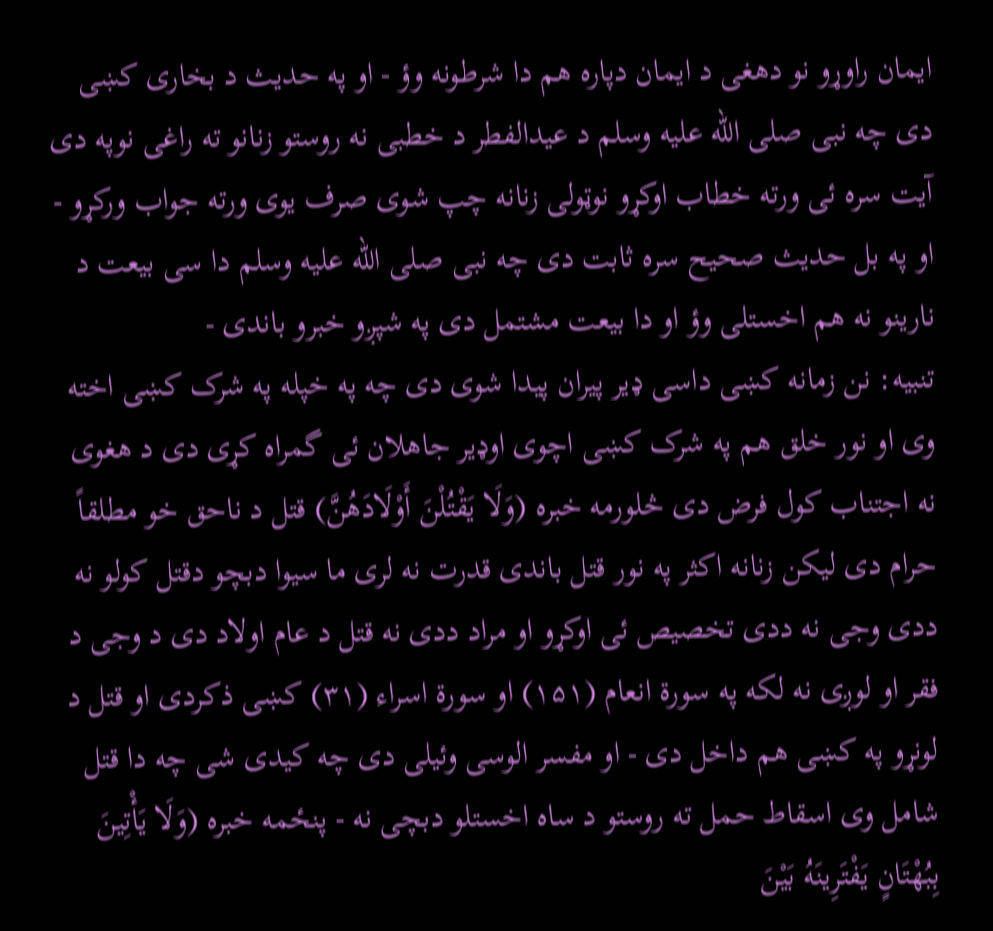ایمان راوړو نو دهغی د ایمان دپاره هم دا شرطونه وؤ - او په حدیث د بخاری کښی دی چه نبی صلى الله عليه وسلم د عیدالفطر د خطبی نه روستو زنانو ته راغی نوپه دی آیت سره ئی ورته خطاب اوکړو نوټولی زنانه چپ شوی صرف یوی ورته جواب ورکړو - او په بل حدیث صحیح سره ثابت دی چه نبی صلى الله عليه وسلم دا سی بیعت د نارینو نه هم اخستلی وؤ او دا بیعت مشتمل دی په شپږو خبرو باندی -
تنبیه: نن زمانه کښی داسی ډیر پیران پیدا شوی دی چه په خپله په شرک کښی اخته وی او نور خلق هم په شرک کښی اچوی اوډیر جاهلان ئی گمراه کړی دی د هغوی نه اجتناب کول فرض دی څلورمه خبره (وَلَا يَقْتُلْنَ أَوْلَادَهُنَّ) قتل د ناحق خو مطلقاً حرام دی لیکن زنانه اکثر په نور قتل باندی قدرت نه لری ما سیوا دبچو دقتل کولو نه ددی وجی نه ددی تخصیص ئی اوکړو او مراد ددی نه قتل د عام اولاد دی د وجی د فقر او لوږی نه لکه په سورة انعام (۱۵۱) او سورة اسراء (۳۱) کښی ذکردی او قتل د لونړو په کښی هم داخل دی - او مفسر الوسی وئیلی دی چه کیدی شی چه دا قتل شامل وی اسقاط حمل ته روستو د ساه اخستلو دبچی نه - پنځمه خبره (وَلَا يَأْتِينَ بِبُهْتَانٍ يَفْتَرِينَهُ بَيْنَ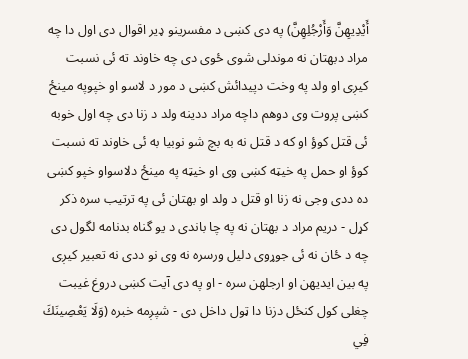أَيْدِيهِنَّ وَأَرْجُلِهِنَّ) په دی کښی د مفسرینو ډیر اقوال دی اول دا چه مراد دبهتان نه موندلی شوی ځوی دی چه خاوند ته ئی نسبت کیږی او ولد په وخت دپیدائش کښی د مور د لاسو او خپوپه مینځ کښی پروت وی دوهم داچه مراد ددینه ولد د زنا دی چه اول خوبه ئی قتل کوؤ او که د قتل نه به بچ شو نوبیا به ئی خاوند ته نسبت کوؤ او حمل په خیټه کښی وی او خیټه په مینځ دلاسواو خپو کښی ده ددی وجی نه زنا او قتل د ولد او بهتان ئی په ترتیب سره ذکر کړل - دریم مراد د بهتان نه په چا باندی د یو گناه بدنامه لگول دی چه د ځان نه ئی جوړوی دلیل ورسره نه وی نو ددی نه تعبیر کیږی په بین ایدیهن او ارجلهن سره - او په دی آیت کښی دروغ غیبت چغلی کول کنځل دزنا دا ټول داخل دی - شپږمه خبره (وَلَا يَعْصِينَكَ فِي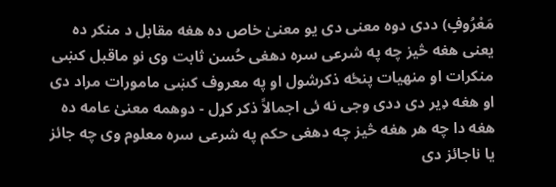مَعْرُوفٍ) ددی دوه معنی دی یو معنیٰ خاص ده هغه مقابل د منکر ده یعنی هغه څیز چه په شرعی سره دهغی حُسن ثابت وی نو ماقبل کښی منکرات او منهیات پنځه ذکرشول او په معروف کښی مامورات مراد دی او هغه ډیر دی ددی وجی نه ئی اجمالاً ذکر کړل - دوهمه معنیٰ عامه ده هغه دا چه هر هغه څیز چه دهغی حکم په شرعی سره معلوم وی چه جائز یا ناجائز دی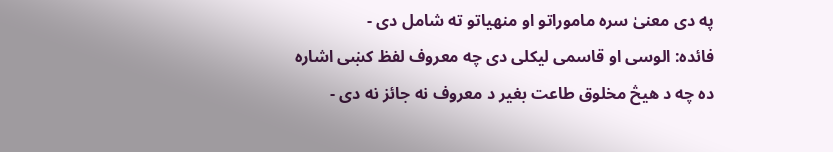په دی معنیٰ سره ماموراتو او منهیاتو ته شامل دی -
فائده: الوسی او قاسمی لیکلی دی چه معروف لفظ کښی اشاره ده چه د هیڅ مخلوق طاعت بغیر د معروف نه جائز نه دی -